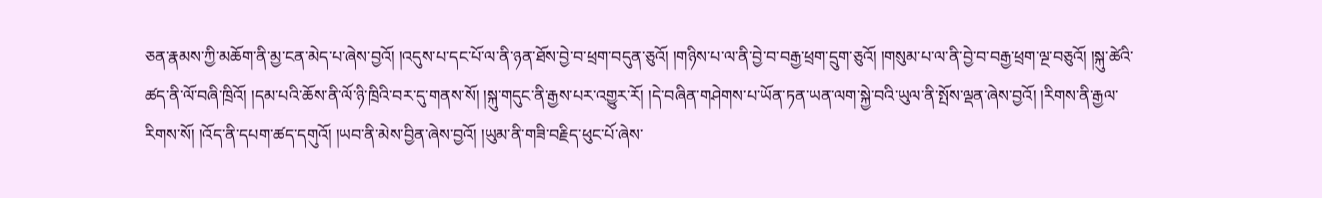ཅན་རྣམས་ཀྱི་མཆོག་ནི་མྱ་ངན་མེད་པ་ཞེས་བྱའོ། །འདུས་པ་དང་པོ་ལ་ནི་ཉན་ཐོས་བྱེ་བ་ཕྲག་བདུན་ཅུའོ། །གཉིས་པ་ལ་ནི་བྱེ་བ་བརྒྱ་ཕྲག་དྲུག་ཅུའོ། །གསུམ་པ་ལ་ནི་བྱེ་བ་བརྒྱ་ཕྲག་ལྔ་བཅུའོ། །སྐུ་ཚེའི་ཚད་ནི་ལོ་བཞི་ཁྲིའོ། །དམ་པའི་ཆོས་ནི་ལོ་ཉི་ཁྲིའི་བར་དུ་གནས་སོ། །སྐུ་གདུང་ནི་རྒྱས་པར་འགྱུར་རོ། །དེ་བཞིན་གཤེགས་པ་ཡོན་ཏན་ཡན་ལག་སྐྱེ་བའི་ཡུལ་ནི་སྤོས་ལྡན་ཞེས་བྱའོ། །རིགས་ནི་རྒྱལ་རིགས་སོ། །འོད་ནི་དཔག་ཚད་དགུའོ། །ཡབ་ནི་མེས་བྱིན་ཞེས་བྱའོ། །ཡུམ་ནི་གཟི་བརྗིད་ཕུང་པོ་ཞེས་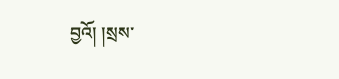བྱའོ། །སྲས་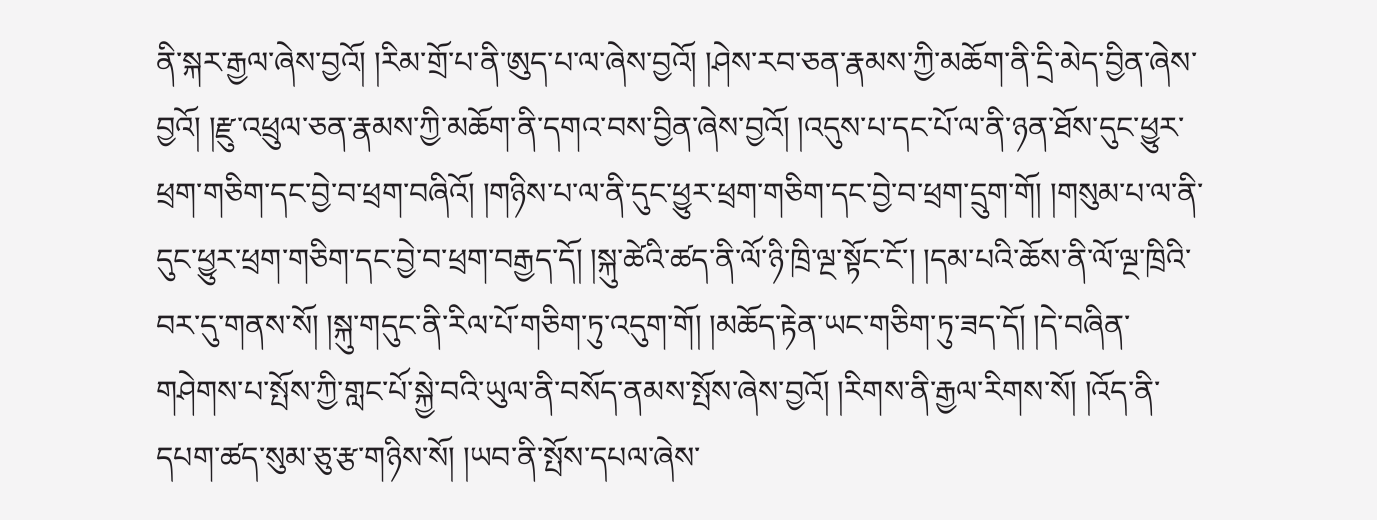ནི་སྐར་རྒྱལ་ཞེས་བྱའོ། །རིམ་གྲོ་པ་ནི་ཨུད་པ་ལ་ཞེས་བྱའོ། །ཤེས་རབ་ཅན་རྣམས་ཀྱི་མཆོག་ནི་དྲི་མེད་བྱིན་ཞེས་བྱའོ། །རྫུ་འཕྲུལ་ཅན་རྣམས་ཀྱི་མཆོག་ནི་དགའ་བས་བྱིན་ཞེས་བྱའོ། །འདུས་པ་དང་པོ་ལ་ནི་ཉན་ཐོས་དུང་ཕྱུར་ཕྲག་གཅིག་དང་བྱེ་བ་ཕྲག་བཞིའོ། །གཉིས་པ་ལ་ནི་དུང་ཕྱུར་ཕྲག་གཅིག་དང་བྱེ་བ་ཕྲག་དྲུག་གོ། །གསུམ་པ་ལ་ནི་དུང་ཕྱུར་ཕྲག་གཅིག་དང་བྱེ་བ་ཕྲག་བརྒྱད་དོ། །སྐུ་ཚེའི་ཚད་ནི་ལོ་ཉི་ཁྲི་ལྔ་སྟོང་ངོ་། །དམ་པའི་ཆོས་ནི་ལོ་ལྔ་ཁྲིའི་བར་དུ་གནས་སོ། །སྐུ་གདུང་ནི་རིལ་པོ་གཅིག་ཏུ་འདུག་གོ། །མཆོད་རྟེན་ཡང་གཅིག་ཏུ་ཟད་དོ། །དེ་བཞིན་གཤེགས་པ་སྤོས་ཀྱི་གླང་པོ་སྐྱེ་བའི་ཡུལ་ནི་བསོད་ནམས་སྤོས་ཞེས་བྱའོ། །རིགས་ནི་རྒྱལ་རིགས་སོ། །འོད་ནི་དཔག་ཚད་སུམ་ཅུ་རྩ་གཉིས་སོ། །ཡབ་ནི་སྤོས་དཔལ་ཞེས་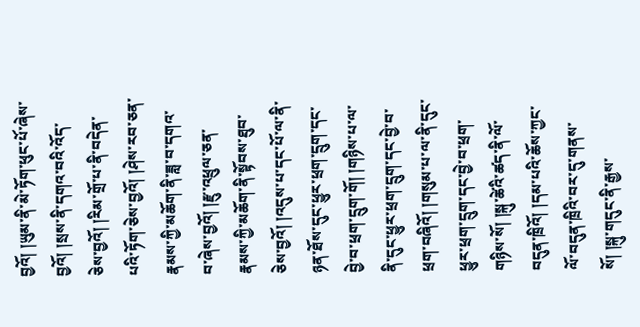བྱའོ། །ཡུམ་ནི་མེ་ཏོག་ཕུང་པོ་ཞེས་བྱའོ། །སྲས་ནི་དགའ་བའི་འོད་ཅེས་བྱའོ། །རིམ་གྲོ་པ་ནི་བདེན་པའི་ཏོག་ཅེས་བྱའོ། །ཤེས་རབ་ཅན་རྣམས་ཀྱི་མཆོག་ནི་ཟླ་བ་དགའ་བ་ཞེས་བྱའོ། །རྫུ་འཕྲུལ་ཅན་རྣམས་ཀྱི་མཆོག་ནི་སྟོབས་ཐུབ་ཅེས་བྱའོ། །འདུས་པ་དང་པོ་ལ་ནི་ཉན་ཐོས་དུང་ཕྱུར་ཕྲག་དྲུག་དང་བྱེ་བ་ཕྲག་དྲུག་གོ། །གཉིས་པ་ལ་ནི་དུང་ཕྱུར་ཕྲག་དྲུག་དང་བྱེ་བ་ཕྲག་བཞིའོ། །གསུམ་པ་ལ་ནི་དུང་ཕྱུར་ཕྲག་དྲུག་དང་བྱེ་བ་ཕྲག་གཉིས་སོ། །སྐུ་ཚེའི་ཚད་ནི་ལོ་བདུན་ཁྲིའོ། །དམ་པའི་ཆོས་ཀྱང་ལོ་བདུན་ཁྲིའི་བར་དུ་གནས་སོ། །སྐུ་གདུང་ནི་རྒྱས་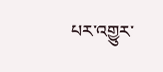པར་འགྱུར་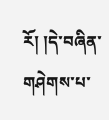རོ། །དེ་བཞིན་གཤེགས་པ་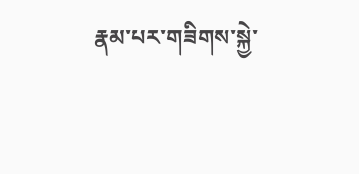རྣམ་པར་གཟིགས་སྐྱེ་